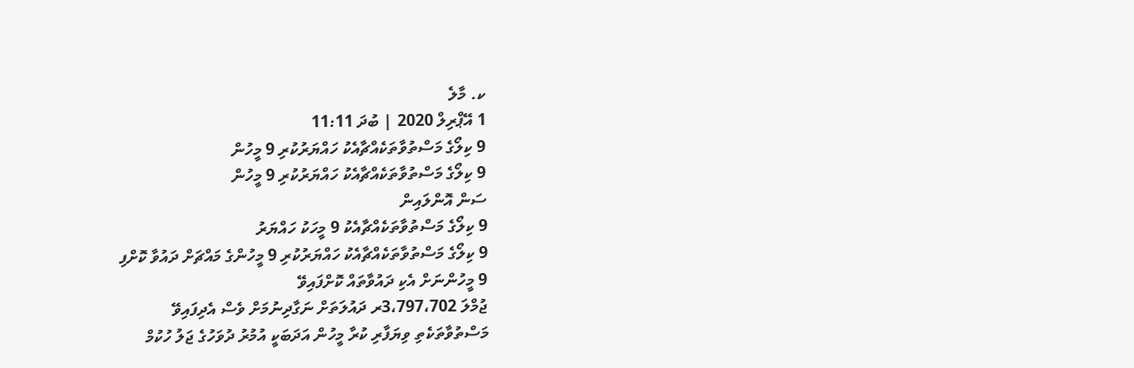ކ. މާލެ
1 އޭޕްރިލް 2020 | ބުދަ 11:11
9 ކިލޯގެ މަސްތުވާތަކެއްޗާއެކު ހައްޔަރުކުރި 9 މީހުން
9 ކިލޯގެ މަސްތުވާތަކެއްޗާއެކު ހައްޔަރުކުރި 9 މީހުން
ސަން އޮންލައިން
9 ކިލޯގެ މަސްތުވާތަކެއްޗާއެކު 9 މީހަކު ހައްޔަރު
9 ކިލޯގެ މަސްތުވާތަކެއްޗާއެކު ހައްޔަރުކުރި 9 މީހުންގެ މައްޗަށް ދައުވާ ކޮށްފި
9 މީހުންނަށް އެކި ދައުވާތައް ކޮށްފައިވޭ
ޖުމްލަ 3،797،702ރ ދައުލަތަށް ނަގާދިނުމަށް ވެސް އެދިފައިވޭ
މަސްތުވާތަކެތި ވިޔަފާރި ކުރާ މީހުން އަދަބަކީ އުމުރު ދުވަހުގެ ޖަލު ހުކުމް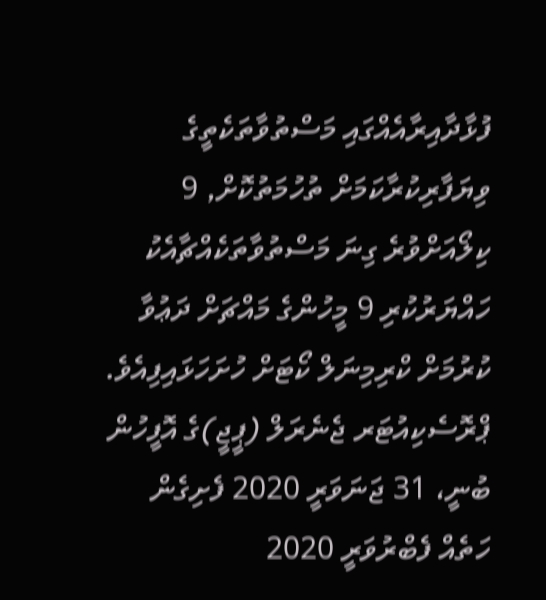ފުޅާދާއިރާއެއްގައި މަސްތުވާތަކެތީގެ ވިޔަފާރިކުރާކަމަށް ތުހުމަތުކޮށް, 9 ކިލޯއަށްވުރެ ގިނަ މަސްތުވާތަކެއްޗާއެކު ހައްޔަރުކުރި 9 މީހުންގެ މައްޗަށް ދަޢުވާ ކުރުމަށް ކްރިމިނަލް ކޯޓަށް ހުށަހަޅައިފިއެވެ.
ޕްރޮސެކިއުޓަރ ޖެނެރަލް (ޕީޖީ)ގެ އޮފީހުން ބުނީ، 31 ޖަނަވަރީ 2020 ފެށިގެން ހަތެއް ފެބްރުވަރީ 2020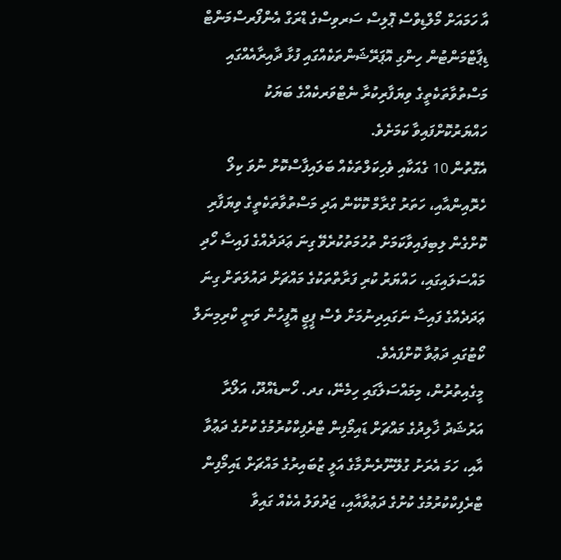އާ ހަމައަށް މޯލްޑިވްސް ޕޮލިސް ސަރވިސްގެ ޑްރަގް އެންފޯރސްމަންޓް ޑިޕާޓްމަންޓުން ހިންގި އޮޕަރޭޝަންތަކެއްގައި ފުޅާ ދާއިރާއެއްގައި މަސްތުވާތަކެތީގެ ވިޔަފާރިކުރާ ނެޓްވަރކެއްގެ ބަޔަކު ހައްޔަރުކޮށްފައިވާ ކަމަށެވެ.
އެގޮތުން 10 ގެއަކާއި ވެހިކަލްތަކެއް ބަލައިފާސްކޮށް ނުވަ ކިލޯ ހެރޮއިންއާއި، ހަތަރު ގްރާމް ކޮކޭން އަދި މަސްތުވާތަކެތީގެ ވިޔަފާރި ކޮށްގެން ލިބިފައިވާކަމަށް ތުހުމަތުކުރެވޭ ގިނަ ޢަދަދެއްގެ ފައިސާ ހޯދި މައްސަލައިގައި، ހައްޔަރު ކުރި ފަރާތްތަކުގެ މައްޗަށް ދައުލަތަށް ގިނަ ޢަދަދެއްގެ ފައިސާ ނަގައިދިނުމަށް ވެސް ޕީޖީ އޮފީހުން ވަނީ ކްރިމިނަލް ކޯޓުގައި ދަޢުވާ ކޮށްފައެވެ.
މީގެއިތުރުން، މިމައްސަލާގައި ހިމެނޭ، ގދ. ހޯނޑެއްދޫ، އަލޯރާ އަރުޝަދު ޚާލިދުގެ މައްޗަށް ޑައިމޯފިން ޓްރެފިކްކުރުމުގެ ކުށުގެ ދަޢުވާ އާއި، ހަމަ އެރަށު ގުލޭނޫރެންމާގެ އަލީ ޒުބައިރުގެ މައްޗަށް ޑައިމޯފިން ޓްރެފިކްކުރުމުގެ ކުށުގެ ދަޢުވާއާއި، ޖަދުވަލު އެކެއް ގައިވާ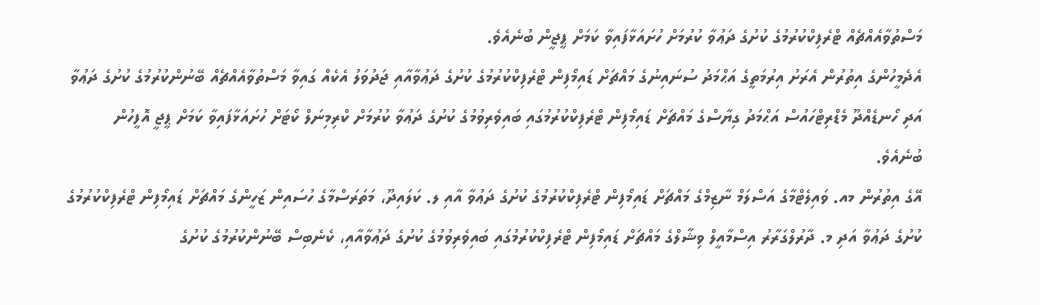މަސްތުވާއެއްޗެއް ޓްރެފިކްކުރުމުގެ ކުށުގެ ދަޢުވާ ކުރުމަށް ހުށައަޅާފައިވާ ކަމަށް ޕީޖީން ބުނެއެވެ.
އެދެމީހުންގެ އިތުރުން އެރަށު އިރުމަތީގެ އަޙްމަދު ސުނައިނުގެ މައްޗަށް ޑައިމޯފިން ޓްރެފިކްކުރުމުގެ ކުށުގެ ދަޢުވާއާއި ޖަދުވަލު އެކެއް ގައިވާ މަސްތުވާއެއްޗެއް ބޭނުންކުރުމުގެ ކުށުގެ ދަޢުވާ އަދި ހޯނޑެއްދޫ މެޑްރިޓްހައުސް އަޙްމަދު ގިޔާސްގެ މައްޗަށް ޑައިމޯފިން ޓްރެފިކްކުރުމުގައި ބައިވެރިވުމުގެ ކުށުގެ ދަޢުވާ ކުރުމަށް ކްރިމިނަލް ކޯޓަށް ހުށައަޅާފައިވާ ކަމަށް ޕީޖީ އޮފީހުން ބުނެއެވެ.
އޭގެ އިތުރުން މއ. ވައިލެޓްމާގެ އަސްލަމް ނާޒިމްގެ މައްޗަށް ޑައިމޯފިން ޓްރެފިކްކުރުމުގެ ކުށުގެ ދަޢުވާ އާއި ލ. ކަލައިދޫ، މަތަރަސްމާގެ ހުސައިން ޒަހީންގެ މައްޗަށް ޑައިމޯފިން ޓްރެފިކްކުރުމުގެ ކުށުގެ ދަޢުވާ އަދި މ. ދާރުލްގަރާރު އިސްމާއީލް ވިޝާލްގެ މައްޗަށް ޑައިމޯފިން ޓްރެފިކްކުރުމުގައި ބައިވެރިވުމުގެ ކުށުގެ ދަޢުވާއާއި، ކެނެބިސް ބޭނުންކުރުމުގެ ކުށުގެ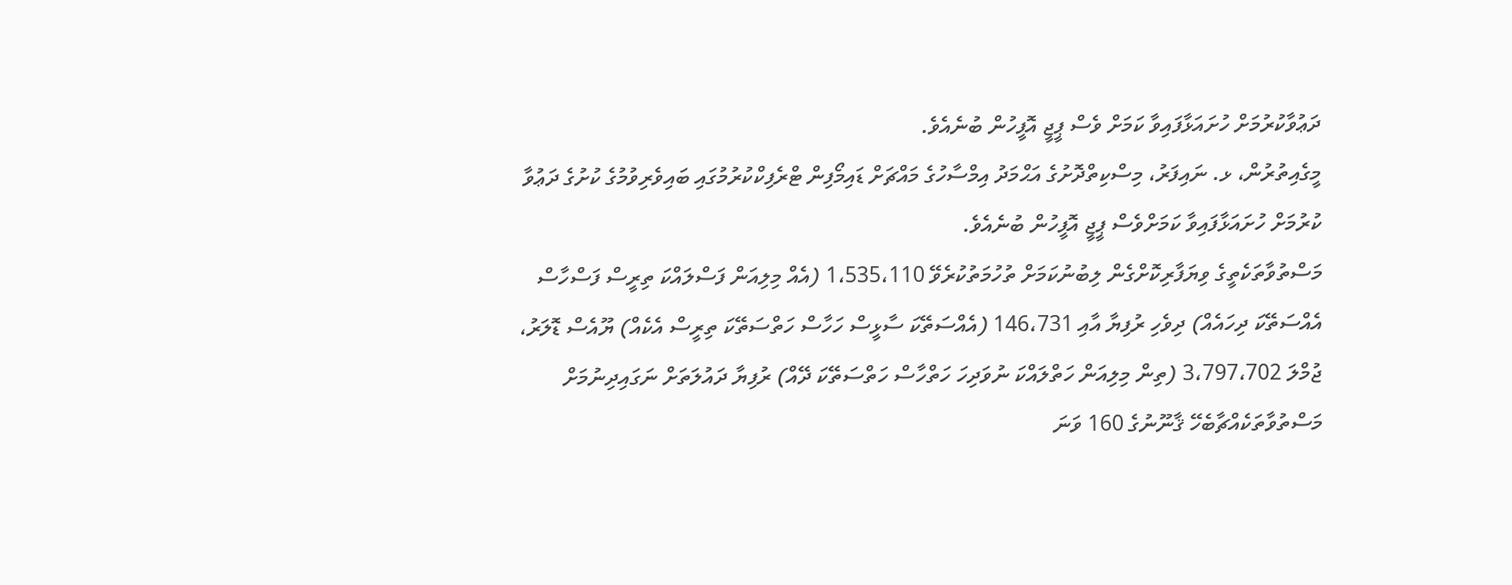ދަޢުވާކުރުމަށް ހުށައަޅާފައިވާ ކަމަށް ވެސް ޕީޖީ އޮފީހުން ބުނެއެވެ.
މީގެއިތުރުން، ޅ. ނައިފަރު، މިސްކިތްދޮށުގެ އަޙްމަދު އިމްސާހުގެ މައްޗަށް ޑައިމޯފިން ޓްރެފިކްކުރުމުގައި ބައިވެރިވުމުގެ ކުށުގެ ދަޢުވާ ކުރުމަށް ހުށައަޅާފައިވާ ކަމަށްވެސް ޕީޖީ އޮފީހުން ބުނެއެވެ.
މަސްތުވާތަކެތީގެ ވިޔަފާރިކޮށްގެން ލިބުނުކަމަށް ތުހުމަތުކުރެވޭ 1،535،110 (އެއް މިލިއަން ފަސްލައްކަ ތިރީސް ފަސްހާސް އެއްސަތޭކަ ދިހައެއް) ދިވެހި ރުފިޔާ އާއި 146،731 (އެއްސަތޭކަ ސާޅީސް ހަހާސް ހަތްސަތޭކަ ތިރީސް އެކެއް) ޔޫއެސް ޑޮލަރު، ޖުމްލަ 3،797،702 (ތިން މިލިއަން ހަތްލައްކަ ނުވަދިހަ ހަތްހާސް ހަތްސަތޭކަ ދޭއް) ރުފިޔާ ދައުލަތަށް ނަގައިދިނުމަށް މަސްތުވާތަކެއްޗާބެހޭ ޤާނޫނުގެ 160 ވަނަ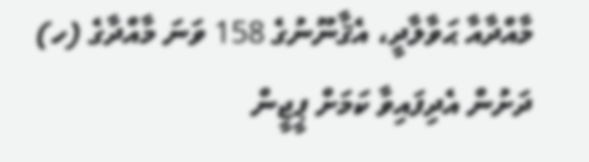މާއްދާއާ ޙަވާލާދީ، އެޤާނޫނުގެ 158 ވަނަ މާއްދާގެ (ހ) ދަށުން އެދިފައިވާ ކަމަށް ޕީޖީން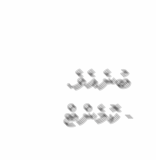ބުނެއެވެ.
- ކޮމެންޓް